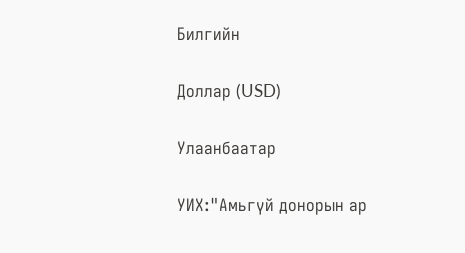Билгийн

Доллар (USD)

Улаанбаатар

УИХ:"Амьгүй донорын ар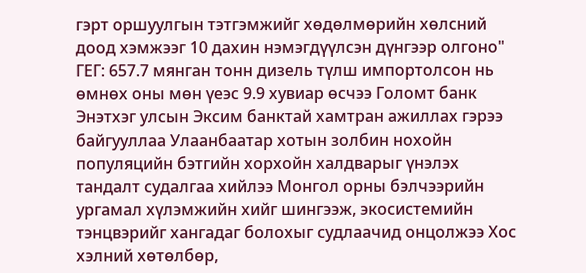гэрт оршуулгын тэтгэмжийг хөдөлмөрийн хөлсний доод хэмжээг 10 дахин нэмэгдүүлсэн дүнгээр олгоно" ГЕГ: 657.7 мянган тонн дизель түлш импортолсон нь өмнөх оны мөн үеэс 9.9 хувиар өсчээ Голомт банк Энэтхэг улсын Эксим банктай хамтран ажиллах гэрээ байгууллаа Улаанбаатар хотын золбин нохойн популяцийн бэтгийн хорхойн халдварыг үнэлэх тандалт судалгаа хийлээ Монгол орны бэлчээрийн ургамал хүлэмжийн хийг шингээж, экосистемийн тэнцвэрийг хангадаг болохыг судлаачид онцолжээ Хос хэлний хөтөлбөр,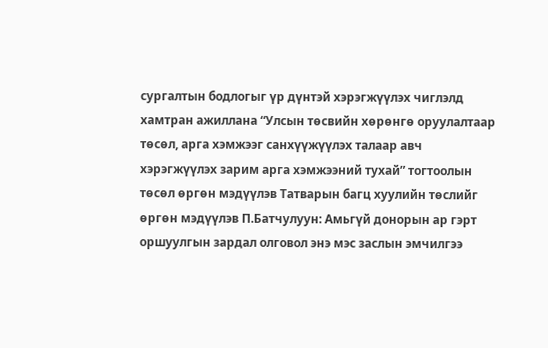сургалтын бодлогыг үр дүнтэй хэрэгжүүлэх чиглэлд хамтран ажиллана “Улсын төсвийн хөрөнгө оруулалтаар төсөл, арга хэмжээг санхүүжүүлэх талаар авч хэрэгжүүлэх зарим арга хэмжээний тухай” тогтоолын төсөл өргөн мэдүүлэв Татварын багц хуулийн төслийг өргөн мэдүүлэв П.Батчулуун: Амьгүй донорын ар гэрт оршуулгын зардал олговол энэ мэс заслын эмчилгээ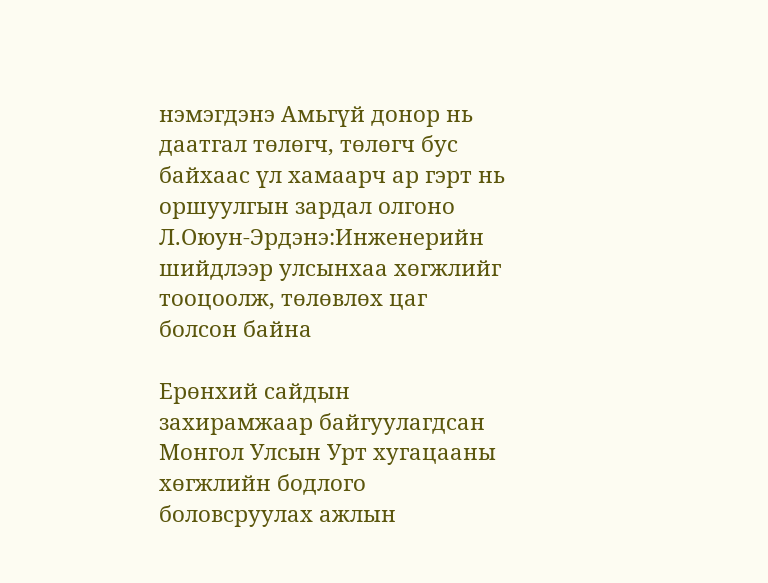нэмэгдэнэ Амьгүй донор нь даатгал төлөгч, төлөгч бус байхаас үл хамаарч ар гэрт нь оршуулгын зардал олгоно
Л.Оюун-Эрдэнэ:Инженерийн шийдлээр улсынхаа хөгжлийг тооцоолж, төлөвлөх цаг болсон байна

Ерөнхий сайдын захирамжаар байгуулагдсан Монгол Улсын Урт хугацааны хөгжлийн бодлого боловсруулах ажлын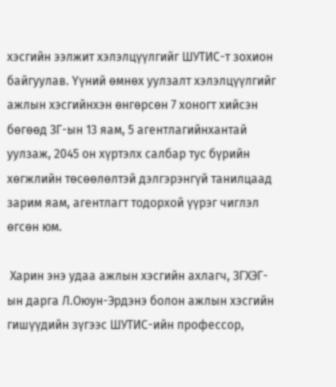хэсгийн ээлжит хэлэлцүүлгийг ШУТИС-т зохион байгуулав. Үүний өмнөх уулзалт хэлэлцүүлгийг ажлын хэсгийнхэн өнгөрсөн 7 хоногт хийсэн бөгөөд ЗГ-ын 13 яам, 5 агентлагийнхантай уулзаж, 2045 он хүртэлх салбар тус бүрийн хөгжлийн төсөөлөлтэй дэлгэрэнгүй танилцаад зарим яам, агентлагт тодорхой үүрэг чиглэл өгсөн юм.

 Харин энэ удаа ажлын хэсгийн ахлагч, ЗГХЭГ-ын дарга Л.Оюун-Эрдэнэ болон ажлын хэсгийн гишүүдийн зүгээс ШУТИС-ийн профессор,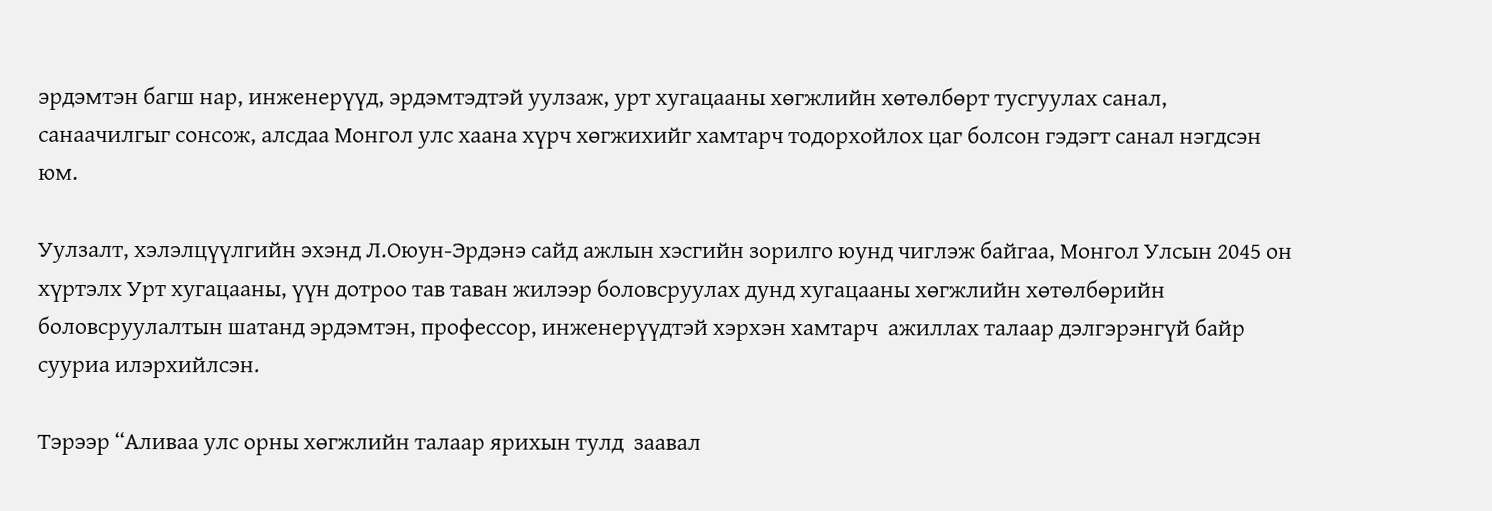эрдэмтэн багш нар, инженерүүд, эрдэмтэдтэй уулзаж, урт хугацааны хөгжлийн хөтөлбөрт тусгуулах санал, санаачилгыг сонсож, алсдаа Монгол улс хаана хүрч хөгжихийг хамтарч тодорхойлох цаг болсон гэдэгт санал нэгдсэн юм.

Уулзалт, хэлэлцүүлгийн эхэнд Л.Оюун-Эрдэнэ сайд ажлын хэсгийн зорилго юунд чиглэж байгаа, Монгол Улсын 2045 он хүртэлх Урт хугацааны, үүн дотроо тав таван жилээр боловсруулах дунд хугацааны хөгжлийн хөтөлбөрийн боловсруулалтын шатанд эрдэмтэн, профессор, инженерүүдтэй хэрхэн хамтарч  ажиллах талаар дэлгэрэнгүй байр сууриа илэрхийлсэн.

Тэрээр “Аливаа улс орны хөгжлийн талаар ярихын тулд  заавал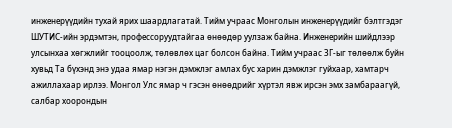инженерүүдийн тухай ярих шаардлагатай. Тийм учраас Монголын инженерүүдийг бэлтгэдэг ШУТИС-ийн эрдэмтэн, профессоруудтайгаа өнөөдөр уулзаж байна. Инженерийн шийдлээр улсынхаа хөгжлийг тооцоолж, төлөвлөх цаг болсон байна. Тийм учраас ЗГ-ыг төлөөлж буйн хувьд Та бүхэнд энэ удаа ямар нэгэн дэмжлэг амлах бус харин дэмжлэг гуйхаар, хамтарч ажиллахаар ирлээ. Монгол Улс ямар ч гэсэн өнөөдрийг хүртэл явж ирсэн эмх замбараагүй, салбар хоорондын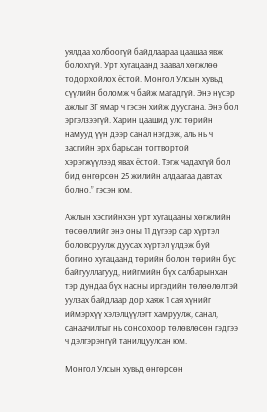уялдаа холбоогүй байдлаараа цаашаа явж болохгүй. Урт хугацаанд заавал хөгжлөө тодорхойлох ёстой. Монгол Улсын хувьд сүүлийн боломж ч байж магадгүй. Энэ нүсэр ажлыг ЗГ ямар ч гэсэн хийж дуусгана. Энэ бол эргэлзээгүй. Харин цаашид улс төрийн намууд үүн дээр санал нэгдэж, аль нь ч засгийн эрх барьсан тогтвортой хэрэгжүүлээд явах ёстой. Тэгж чадахгүй бол бид өнгөрсөн 25 жилийн алдаагаа давтах болно.” гэсэн юм.

Ажлын хэсгийнхэн урт хугацааны хөгжлийн төсөөллийг энэ оны 11 дүгээр сар хүртэл боловсруулж дуусах хүртэл үлдэж буй богино хугацаанд төрийн болон төрийн бус байгууллагууд, нийгмийн бүх салбарынхан тэр дундаа бүх насны иргэдийн төлөөлөлтэй уулзах байдлаар дор хаяж 1 сая хүнийг  иймэрхүү хэлэлцүүлэгт хамруулж, санал, санаачилгыг нь сонсохоор төлөвлөсөн гэдгээ ч дэлгэрэнгүй танилцуулсан юм.

Монгол Улсын хувьд өнгөрсөн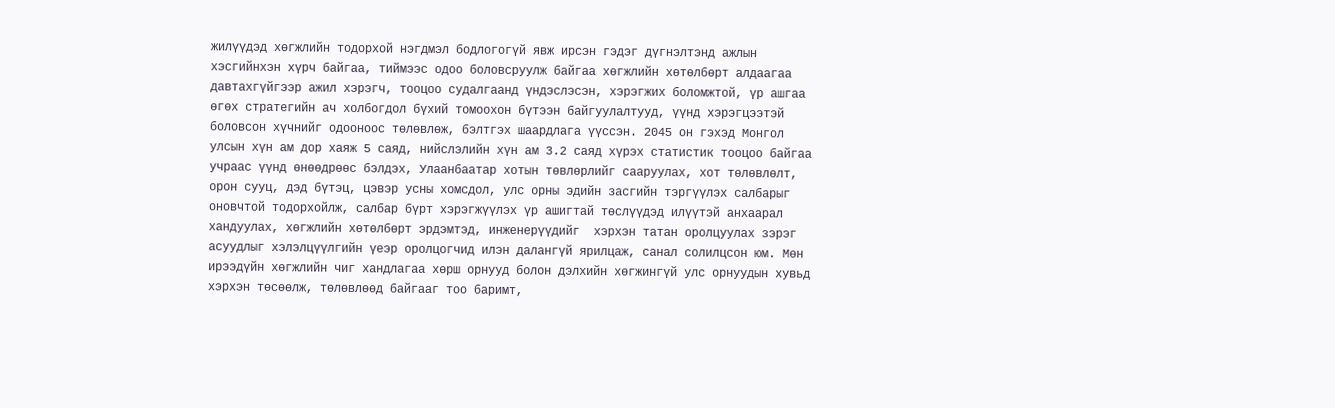жилүүдэд хөгжлийн тодорхой нэгдмэл бодлогогүй явж ирсэн гэдэг дүгнэлтэнд ажлын хэсгийнхэн хүрч байгаа, тиймээс одоо боловсруулж байгаа хөгжлийн хөтөлбөрт алдаагаа давтахгүйгээр ажил хэрэгч, тооцоо судалгаанд үндэслэсэн, хэрэгжих боломжтой, үр ашгаа өгөх стратегийн ач холбогдол бүхий томоохон бүтээн байгуулалтууд, үүнд хэрэгцээтэй боловсон хүчнийг одооноос төлөвлөж, бэлтгэх шаардлага үүссэн. 2045 он гэхэд Монгол улсын хүн ам дор хаяж 5 саяд, нийслэлийн хүн ам 3.2 саяд хүрэх статистик тооцоо байгаа учраас үүнд өнөөдрөөс бэлдэх, Улаанбаатар хотын төвлөрлийг сааруулах, хот төлөвлөлт, орон сууц, дэд бүтэц, цэвэр усны хомсдол, улс орны эдийн засгийн тэргүүлэх салбарыг оновчтой тодорхойлж, салбар бүрт хэрэгжүүлэх үр ашигтай төслүүдэд илүүтэй анхаарал хандуулах, хөгжлийн хөтөлбөрт эрдэмтэд, инженерүүдийг  хэрхэн татан оролцуулах зэрэг асуудлыг хэлэлцүүлгийн үеэр оролцогчид илэн далангүй ярилцаж, санал солилцсон юм. Мөн ирээдүйн хөгжлийн чиг хандлагаа хөрш орнууд болон дэлхийн хөгжингүй улс орнуудын хувьд хэрхэн төсөөлж, төлөвлөөд байгааг тоо баримт,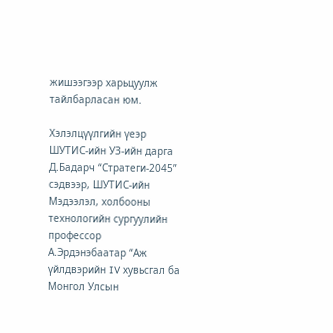жишээгээр харьцуулж тайлбарласан юм.

Хэлэлцүүлгийн үеэр ШУТИС-ийн УЗ-ийн дарга Д.Бадарч “Стратеги-2045” сэдвээр, ШУТИС-ийн Мэдээлэл, холбооны технологийн сургуулийн профессор А.Эрдэнэбаатар “Аж үйлдвэрийн IV хувьсгал ба Монгол Улсын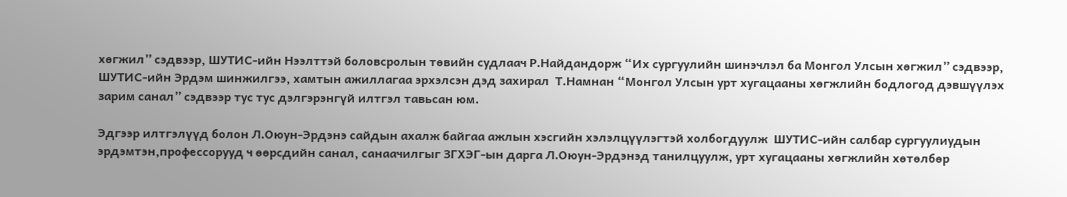хөгжил” сэдвээр, ШУТИС-ийн Нээлттэй боловсролын төвийн судлаач Р.Найдандорж “Их сургуулийн шинэчлэл ба Монгол Улсын хөгжил” сэдвээр, ШУТИС-ийн Эрдэм шинжилгээ, хамтын ажиллагаа эрхэлсэн дэд захирал  Т.Намнан “Монгол Улсын урт хугацааны хөгжлийн бодлогод дэвшүүлэх зарим санал” сэдвээр тус тус дэлгэрэнгүй илтгэл тавьсан юм.

Эдгээр илтгэлүүд болон Л.Оюун-Эрдэнэ сайдын ахалж байгаа ажлын хэсгийн хэлэлцүүлэгтэй холбогдуулж  ШУТИС-ийн салбар сургуулиудын эрдэмтэн,профессорууд ч өөрсдийн санал, санаачилгыг ЗГХЭГ-ын дарга Л.Оюун-Эрдэнэд танилцуулж, урт хугацааны хөгжлийн хөтөлбөр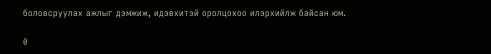боловсруулах ажлыг дэмжиж, идэвхитэй оролцохоо илэрхийлж байсан юм.

0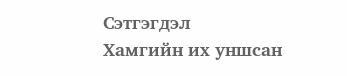Сэтгэгдэл
Хамгийн их уншсан